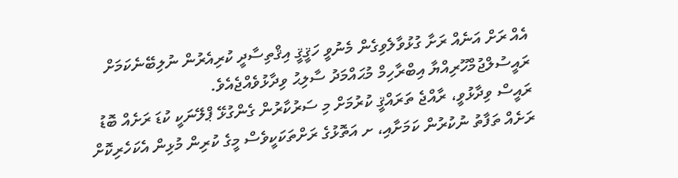އެއް ރަށް އަނެއް ރަށާ ގުޅުވާލެވިގެން މެނުވީ ހަޤީޤީ އިޤްތިސާދީ ކުރިއެރުން ނުލިބޭނެކަމަށް ރައީސުލްޖުމްހޫރިއްޔާ އިބްރާހިމް މުޙައްމަދު ސާލިޙު ވިދާޅުވެއްޖެއެވެ.
ރައީސް ވިދާޅުވީ، ރާއްޖެ ތަރައްޤީ ކުރުމަށް މި ސަރުކާރުން ގެންގުޅޭ ޕްލޭނަކީ ކުޑަ ރަށެއް ބޮޑު ރަށެއް ތަފާތު ނުކުރުން ކަމަށާއި، ށ އަތޮޅުގެ ރަށްތަކަކީވެސް މީގެ ކުރިން މުޅިން އެކަހެރިކޮށް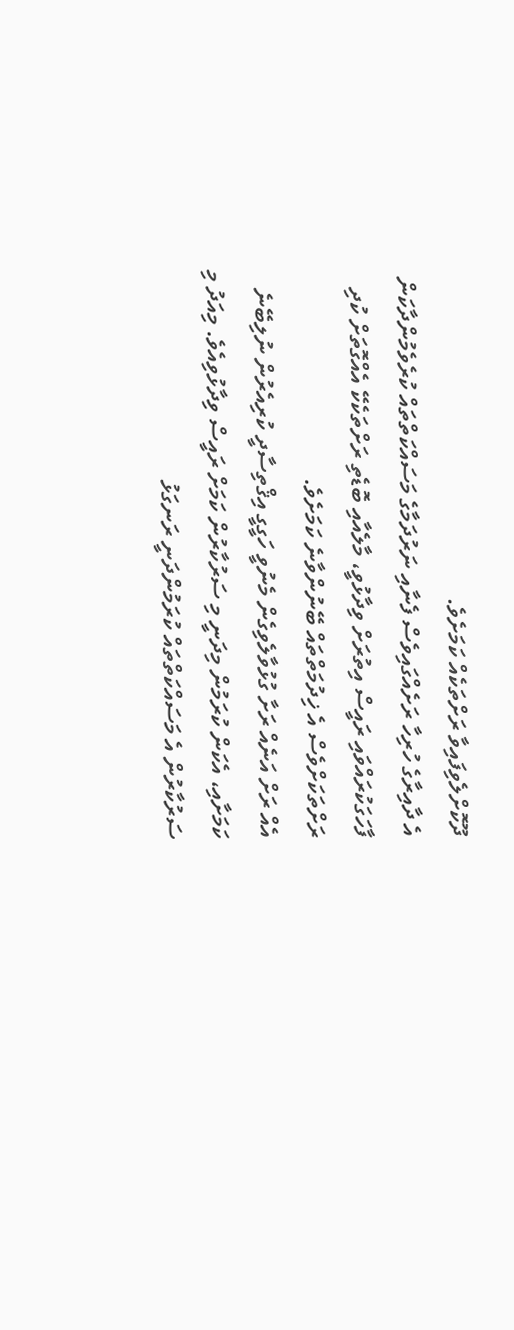ދޫކޮށްލެވިފައިވާ ރަށްތަކެއް ކަމަށެވެ.
އެ ދާއިރާގެ ހުރިހާ ރަށެއްގައިވެސް ފެނާއި ނަރުދަމާގެ މަސައްކަތްތައް ކުރެވެމުންދާކަން ފާހަގަކުރައްވައި ރައީސް އިތުރަށް ވިދާޅުވީ، މާލެއާއި ބޮޑެތި ރަށްތަކެކޭ އެއްގޮތަށް ކުދި ރަށްތަކަށްވެސް އެ ޚިދުމަތްތައް ބޭނުންވާނެ ކަމަށެވެ.
އެއް ރަށް އަނެއް ރަށާ ގުޅުވާލެވިގެން މެނުވީ ހަގީގީ އިޤްތިސާދީ ކުރިއެރުން ނުލިބޭނެ ކަމަށާއި، އެކަން ކުރަމުން މިދަނީ މި ސަރުކާރުން ކަމަށް ރައީސް ވިދާޅުވިއެވެ. މިއަދު މި ސަރުކާރުން އެ މަސައްކަތްތައް ކުރަމުންދަނީ ރަނގަޅު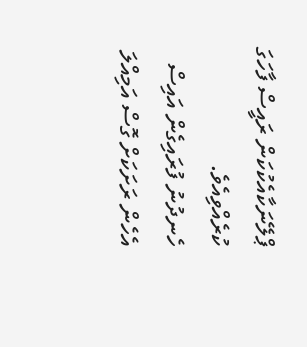ޕްލޭނަކާއެކުކަން ރައީސް ފާހަގަ ކުރެއްވިއެވެ.
ހެނދުނު ފުރައިގެން އައިސް އެހެން ރަށަކަށް ގޮސް އަމިއްލަ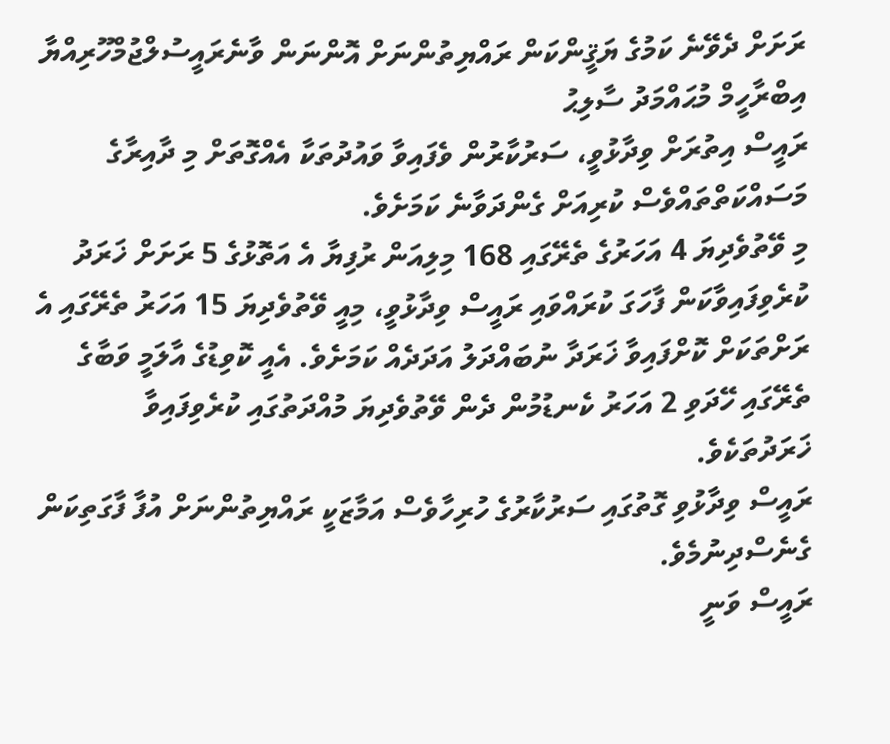ރަށަށް ދެވޭނެ ކަމުގެ ޔަޤީންކަން ރައްޔިތުންނަށް އޮންނަން ވާނެރައީސުލްޖުމްހޫރިއްޔާ އިބްރާހީމް މުޙައްމަދު ސާލިޙު
ރައީސް އިތުރަށް ވިދާޅުވީ، ސަރުކާރުން ވެފައިވާ ވައުދުތަކާ އެއްގޮތަށް މި ދާއިރާގެ މަސައްކަތްތައްވެސް ކުރިއަށް ގެންދަވާނެ ކަމަށެވެ.
މި ވޭތުވެދިޔަ 4 އަހަރުގެ ތެރޭގައި 168 މިލިއަން ރުފިޔާ އެ އަތޮޅުގެ 5 ރަށަށް ޚަރަދު ކުރެވިފައިވާކަން ފާހަގަ ކުރައްވައި ރައީސް ވިދާޅުވީ، މިއީ ވޭތުވެދިޔަ 15 އަހަރު ތެރޭގައި އެ ރަށްތަކަށް ކޮށްފައިވާ ޚަރަދާ ނުބައްދަލު އަދަދެއް ކަމަށެވެ. އެއީ ކޮވިޑުގެ އާލަމީ ވަބާގެ ތެރޭގައި ހޭދަވި 2 އަހަރު ކެނޑުމުން ދެން ވޭތުވެދިޔަ މުއްދަތުގައި ކުރެވިފައިވާ ޚަރަދުތަކެވެ.
ރައީސް ވިދާޅުވި ގޮތުގައި ސަރުކާރުގެ ހުރިހާވެސް އަމާޒަކީ ރައްޔިތުންނަށް އުފާ ފާގަތިކަން ގެނެސްދިނުމެވެ.
ރައީސް ވަނީ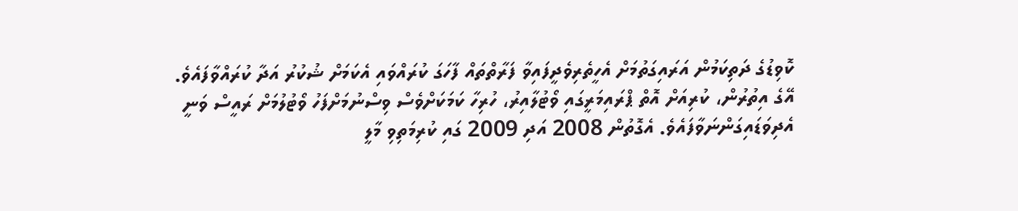ކޮވިޑުގެ ދަތިކަމުން އަރައިގަތުމަށް އެހީތެރިވެދީފައިވާ ފަރާތްތައް ފާހަގަ ކުރައްވައި އެކަމަށް ޝުކުރު އަދާ ކުރައްވާފައެވެ.
އޭގެ އިތުރުން، ކުރިއަށް އޮތް ޕްރައިމަރީގައި ވޯޓުލާއިރު، ހުރިހާ ކަމަކަށްވެސް ވިސްނުމަށްފަހު ވޯޓުލުމަށް ރައީސް ވަނީ އެދިވަޑައިގަންނަވާފައެވެ. އެގޮތުން 2008 އަދި 2009 ގައި ކުރިމަތިވި މާލީ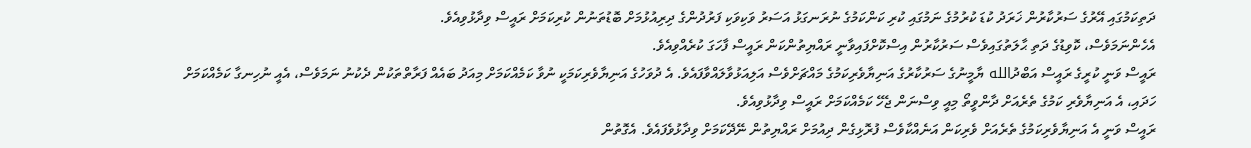ދަތިކަމުގައި އޭރުގެ ސަރުކާރުން ޚަރަދު ކުޑަ ކުރުމުގެ ނަމުގައި ކުރި ކަންކަމުގެ ނުރަނގަޅު އަސަރު ވަކިވަކި ފަރުދުންގެ ދިރިއުޅުމަށް ބޮޑުތަނުން ކުރިކަމަށް ރައީސް ވިދާޅުވިއެވެ.
އެހެންނަމަވެސް، ކޮވިޑުގެ ދަތި ޙާލަތުގައިވެސް ސަރުކާރުން އިސްކޮށްފައިވާނީ ރައްޔިތުންކަން ރައީސް ފާހަގަ ކުރެއްވިއެވެ.
ރައީސް ވަނީ ކުރީގެ ރައީސް އަބްދުالله ޔާމީނުގެ ސަރުކާރުގެ އަނިޔާވެރިކަމުގެ މައްޗަށްވެސް އަލިއަޅުވާލައްވާފައެވެ. އެ ދުވަހުގެ އަނިޔާވެރިކަމަކީ ނުވާ ކަމެއްކަމަށް މިއަދު ބައެއް ފަރާތްތަކުން ދެކުނު ނަމަވެސް، އެއީ ނުހިނގާ ކަމެއްކަމަށް ހަދައި، އެ އަނިޔާވެރި ކަމުގެ ތެރެއަށް ދާންވީތޯ މިއީ ވިސްނަން ޖެހޭ ކަމެއްކަމަށް ރައީސް ވިދާޅުވިއެވެ.
ރައީސް ވަނީ އެ އަނިޔާވެރިކަމުގެ ތެރެއަށް ވެރިކަން އަނެއްކާވެސް ފުރޮޅިގެން ދިއުމަށް ރައްޔިތުން ނޭދޭކަމަށް ވިދާޅުވެފައެވެ. އެގޮތުން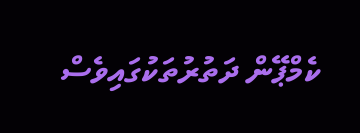ކެމްޕޭން ދަތުރުތަކުގައިވެސް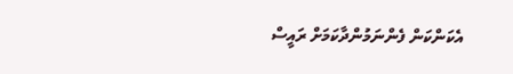އެކަންކަން ފެންނަމުންދާކަމަށް ރައީސް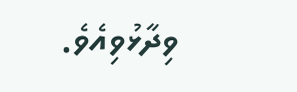ވިދާޅުވިއެވެ.